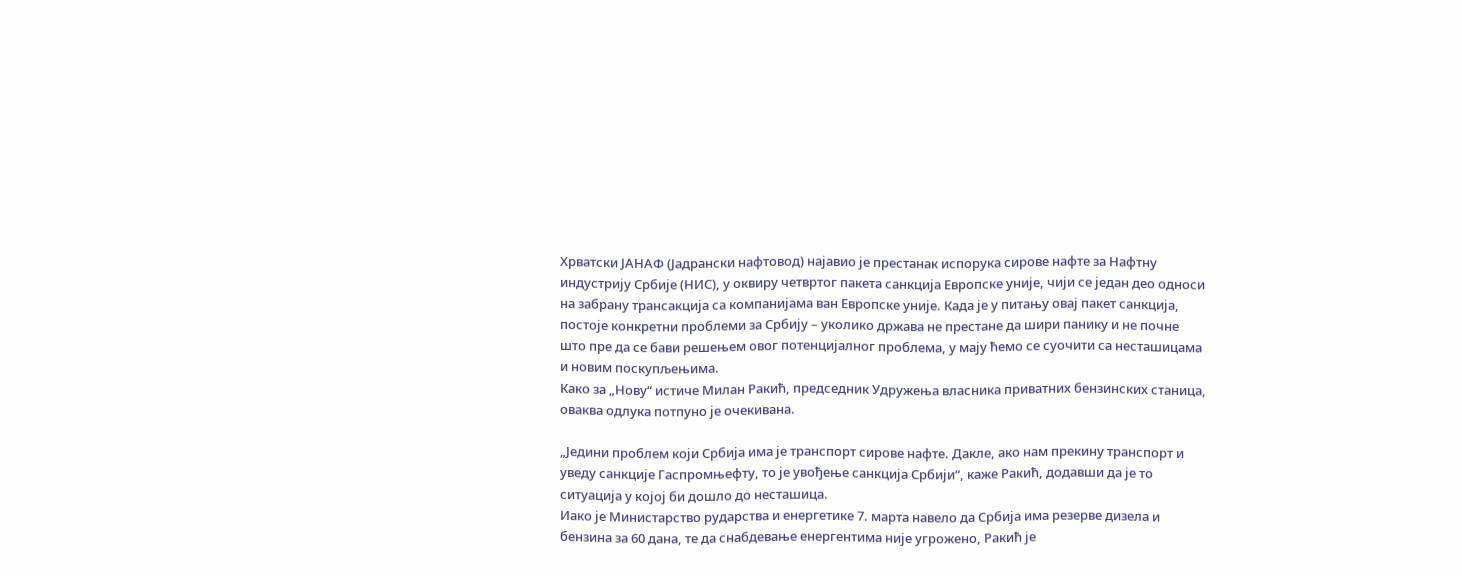Хрватски ЈАНАФ (Јадрански нафтовод) најавио је престанак испорука сирове нафте за Нафтну индустрију Србије (НИС), у оквиру четвртог пакета санкција Европске уније, чији се један део односи на забрану трансакција са компанијама ван Европске уније. Када је у питању овај пакет санкција, постоје конкретни проблеми за Србију – уколико држава не престане да шири панику и не почне што пре да се бави решењем овог потенцијалног проблема, у мају ћемо се суочити са несташицама и новим поскупљењима.
Како за „Нову“ истиче Милан Ракић, председник Удружења власника приватних бензинских станица, оваква одлука потпуно је очекивана.

„Једини проблем који Србија има је транспорт сирове нафте. Дакле, ако нам прекину транспорт и уведу санкције Гаспромњефту, то је увођење санкција Србији“, каже Ракић, додавши да је то ситуација у којој би дошло до несташица.
Иако је Министарство рударства и енергетике 7. марта навело да Србија има резерве дизела и бензина за 60 дана, те да снабдевање енергентима није угрожено, Ракић је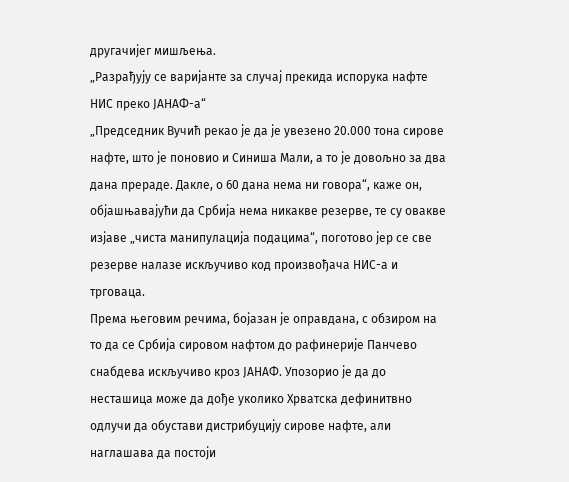другачијег мишљења.
„Разрађују се варијанте за случај прекида испорука нафте НИС преко ЈАНАФ-а“
„Председник Вучић рекао је да је увезено 20.000 тона сирове нафте, што је поновио и Синиша Мали, а то је довољно за два дана прераде. Дакле, о 60 дана нема ни говора“, каже он, објашњавајући да Србија нема никакве резерве, те су овакве изјаве „чиста манипулација подацима“, поготово јер се све резерве налазе искључиво код произвођача НИС-а и трговаца.
Према његовим речима, бојазан је оправдана, с обзиром на то да се Србија сировом нафтом до рафинерије Панчево снабдева искључиво кроз ЈАНАФ. Упозорио је да до несташица може да дође уколико Хрватска дефинитвно одлучи да обустави дистрибуцију сирове нафте, али наглашава да постоји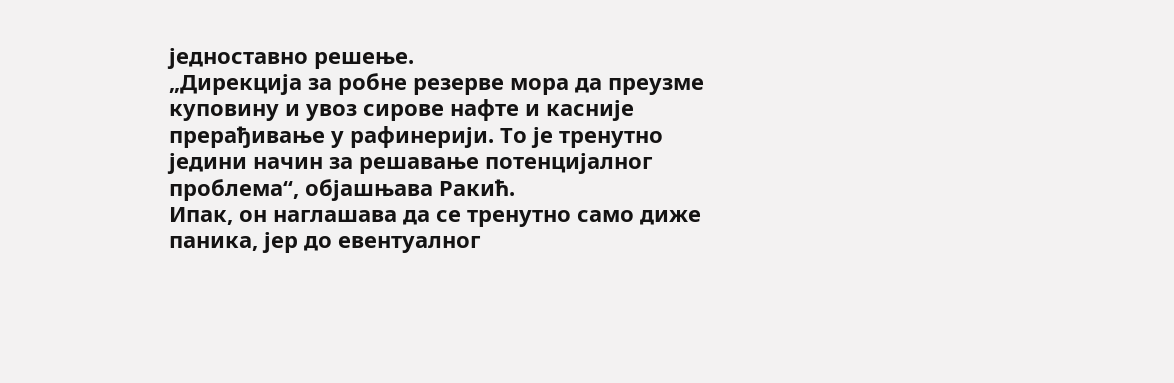једноставно решење.
„Дирекција за робне резерве мора да преузме куповину и увоз сирове нафте и касније прерађивање у рафинерији. То је тренутно једини начин за решавање потенцијалног проблема“, објашњава Ракић.
Ипак, он наглашава да се тренутно само диже паника, јер до евентуалног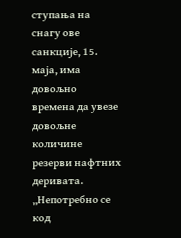ступања на снагу ове санкције, 15. маја, има довољно времена да увезе довољне количине резерви нафтних деривата.
„Непотребно се код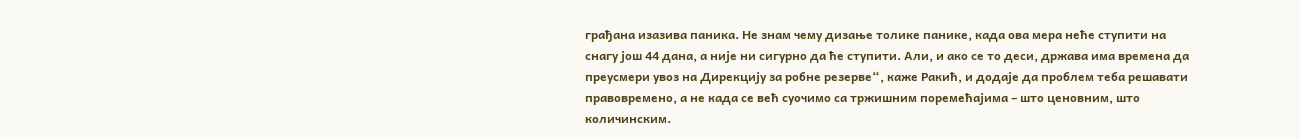грађана изазива паника. Не знам чему дизање толике панике, када ова мера неће ступити на снагу још 44 дана, а није ни сигурно да ће ступити. Али, и ако се то деси, држава има времена да преусмери увоз на Дирекцију за робне резерве“, каже Ракић, и додаје да проблем теба решавати правовремено, а не када се већ суочимо са тржишним поремећајима – што ценовним, што количинским.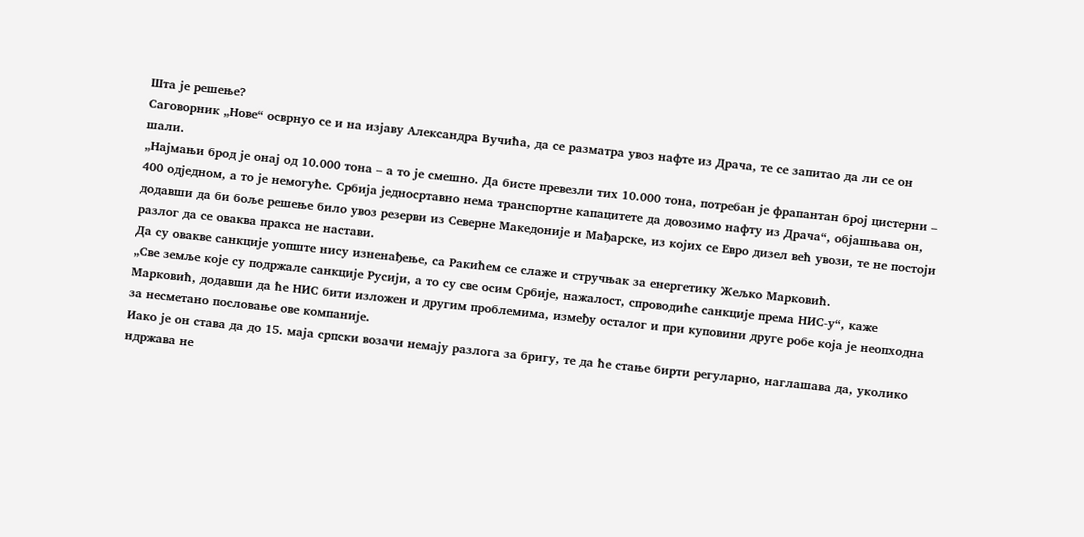Шта је решење?
Саговорник „Нове“ осврнуо се и на изјаву Александра Вучића, да се разматра увоз нафте из Драча, те се запитао да ли се он шали.
„Најмањи брод је онај од 10.000 тона – а то је смешно. Да бисте превезли тих 10.000 тона, потребан је фрапантан број цистерни – 400 одједном, а то је немогуће. Србија једносртавно нема транспортне капацитете да довозимо нафту из Драча“, објашњава он, додавши да би боље решење било увоз резерви из Северне Македоније и Мађарске, из којих се Евро дизел већ увози, те не постоји разлог да се оваква пракса не настави.
Да су овакве санкције уопште нису изненађење, са Ракићем се слаже и стручњак за енергетику Жељко Марковић.
„Све земље које су подржале санкције Русији, а то су све осим Србије, нажалост, спроводиће санкције према НИС-у“, каже Марковић, додавши да ће НИС бити изложен и другим проблемима, између осталог и при куповини друге робе која је неопходна за несметано пословање ове компаније.
Иако је он става да до 15. маја српски возачи немају разлога за бригу, те да ће стање бирти регуларно, наглашава да, уколико ндржава не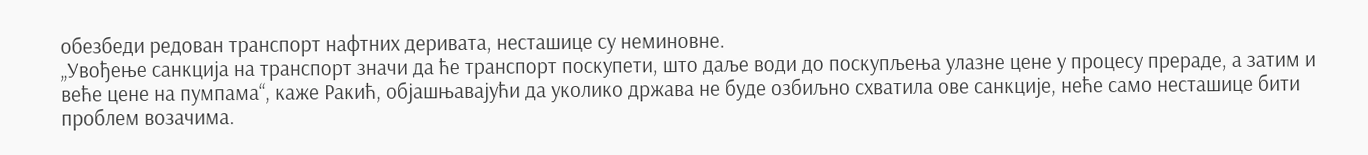обезбеди редован транспорт нафтних деривата, несташице су неминовне.
„Увођење санкција на транспорт значи да ће транспорт поскупети, што даље води до поскупљења улазне цене у процесу прераде, а затим и веће цене на пумпама“, каже Ракић, објашњавајући да уколико држава не буде озбиљно схватила ове санкције, неће само несташице бити проблем возачима.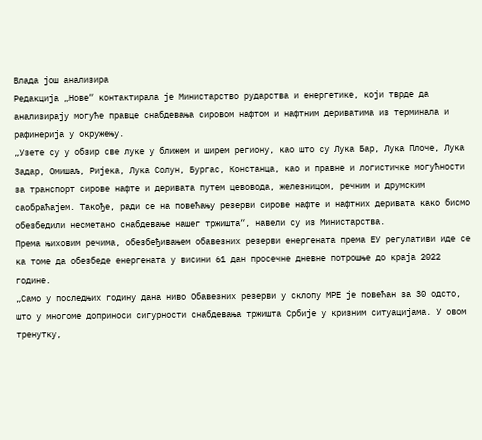Влада још анализира
Редакција „Нове“ контактирала је Министарство рударства и енергетике, који тврде да анализирају могуће правце снабдевања сировом нафтом и нафтним дериватима из терминала и рафинерија у окружењу.
„Узете су у обзир све луке у ближем и ширем региону, као што су Лука Бар, Лука Плоче, Лука Задар, Омишаљ, Ријека, Лука Солун, Бургас, Констанца, као и правне и логистичке могућности за транспорт сирове нафте и деривата путем цевовода, железницом, речним и друмским саобраћајем. Такође, ради се на повећању резерви сирове нафте и нафтних деривата како бисмо обезбедили несметано снабдевање нашег тржишта“, навели су из Министарства.
Према њиховим речима, обезбеђивањем обавезних резерви енергената према ЕУ регулативи иде се ка томе да обезбеде енергената у висини 61 дан просечне дневне потрошње до краја 2022 године.
„Само у последњих годину дана ниво Обавезних резерви у склопу МРЕ је повећан за 30 одсто, што у многоме доприноси сигурности снабдевања тржишта Србије у кризним ситуацијама. У овом тренутку,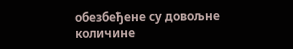обезбеђене су довољне количине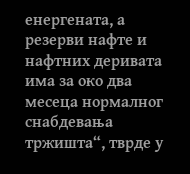енергената, а резерви нафте и нафтних деривата има за око два месеца нормалног снабдевања тржишта“, тврде у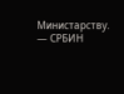Министарству.
— СРБИН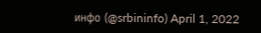инфо (@srbininfo) April 1, 2022